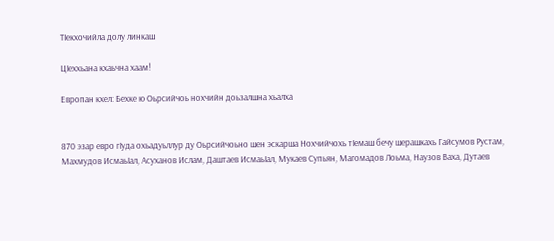ТIекхочийла долу линкаш

ЦIеххьана кхаьчна хаам!

Европан кхел: Бехке ю Оьрсийчоь нохчийн доьзалшна хьалха


870 эзар евро гIуда охьадуьллур ду Оьрсийчоьно шен эскарша Нохчийчохь тIемаш бечу шерашкахь Гайсумов Рустам, Махмудов ИсмаьIал, Асуханов Ислам, Даштаев ИсмаьIал, Мукаев Супьян, Магомадов Лоьма, Наузов Ваха, Дутаев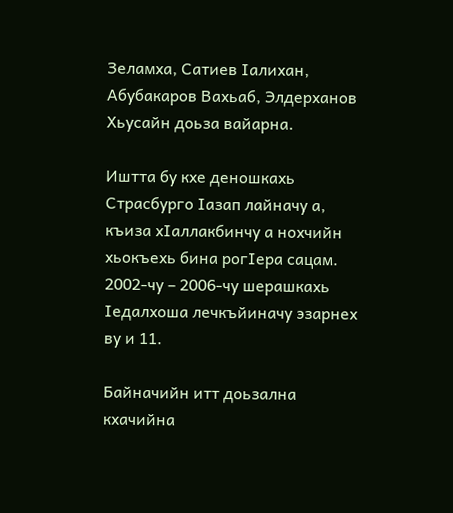Зеламха, Сатиев Iалихан, Абубакаров Вахьаб, Элдерханов Хьусайн доьза вайарна.

Иштта бу кхе деношкахь Страсбурго Iазап лайначу а, къиза хIаллакбинчу а нохчийн хьокъехь бина рогIера сацам. 2002-чу – 2006-чу шерашкахь Iедалхоша лечкъйиначу эзарнех ву и 11.

Байначийн итт доьзална кхачийна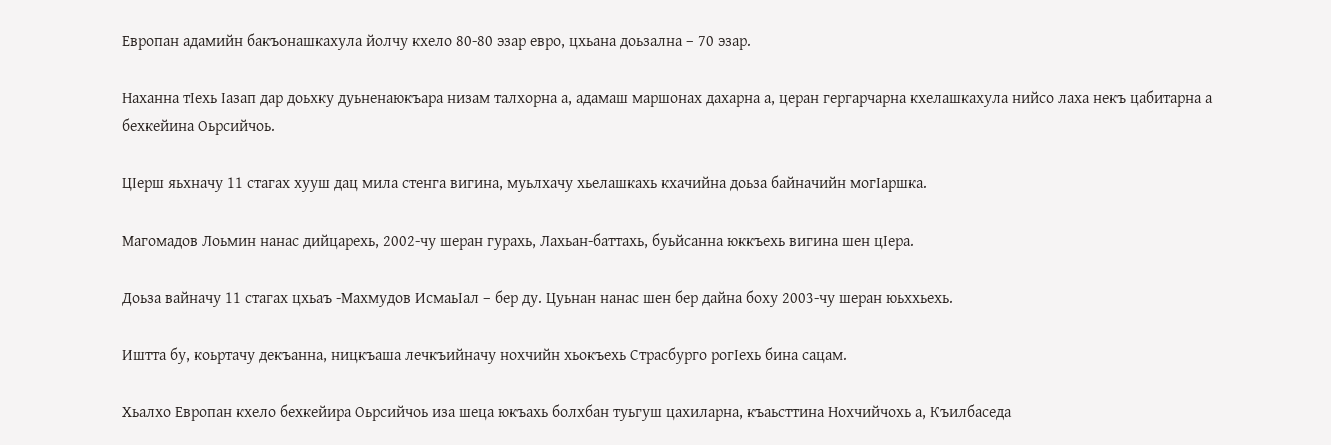Европан адамийн бакъонашкахула йолчу кхело 80-80 эзар евро, цхьана доьзална – 70 эзар.

Наханна тIехь Iазап дар доьхку дуьненаюкъара низам талхорна а, адамаш маршонах дахарна а, церан гергарчарна кхелашкахула нийсо лаха некъ цабитарна а бехкейина Оьрсийчоь.

ЦIерш яьхначу 11 стагах хууш дац мила стенга вигина, муьлхачу хьелашкахь кхачийна доьза байначийн могIаршка.

Магомадов Лоьмин нанас дийцарехь, 2002-чу шеран гурахь, Лахьан-баттахь, буьйсанна юккъехь вигина шен цIера.

Доьза вайначу 11 стагах цхьаъ -Махмудов ИсмаьIал – бер ду. Цуьнан нанас шен бер дайна боху 2003-чу шеран юьххьехь.

Иштта бу, коьртачу декъанна, ницкъаша лечкъийначу нохчийн хьокъехь Страсбурго рогIехь бина сацам.

Хьалхо Европан кхело бехкейира Оьрсийчоь иза шеца юкъахь болхбан туьгуш цахиларна, къаьсттина Нохчийчохь а, Къилбаседа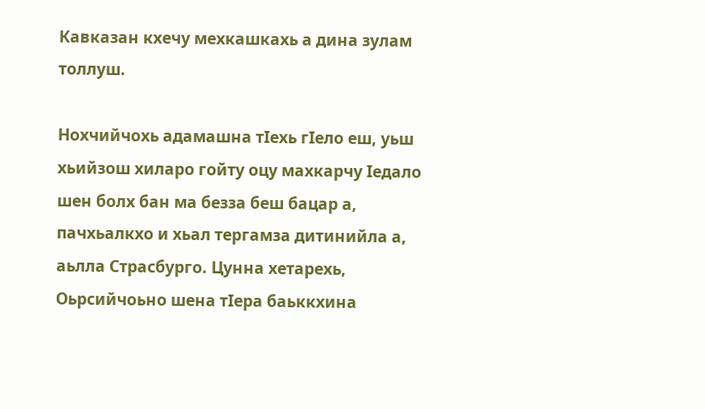Кавказан кхечу мехкашкахь а дина зулам толлуш.

Нохчийчохь адамашна тIехь гIело еш, уьш хьийзош хиларо гойту оцу махкарчу Iедало шен болх бан ма безза беш бацар а, пачхьалкхо и хьал тергамза дитинийла а, аьлла Страсбурго. Цунна хетарехь, Оьрсийчоьно шена тIера баьккхина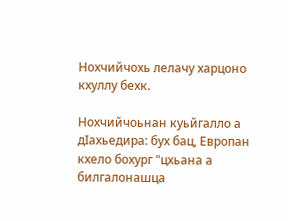Нохчийчохь лелачу харцоно кхуллу бехк.

Нохчийчоьнан куьйгалло а дIахьедира: бух бац, Европан кхело бохург "цхьана а билгалонашца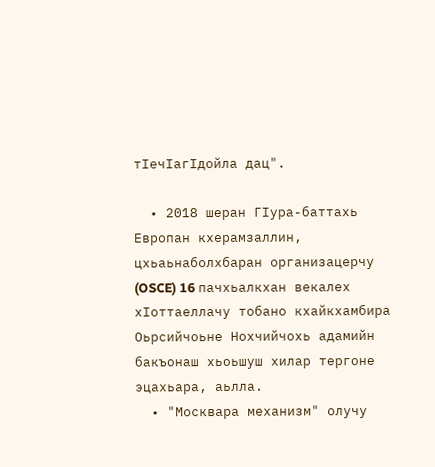тIечIагIдойла дац".

  • 2018 шеран ГIура-баттахь Европан кхерамзаллин, цхьаьнаболхбаран организацерчу (OSCE) 16 пачхьалкхан векалех хIоттаеллачу тобано кхайкхамбира Оьрсийчоьне Нохчийчохь адамийн бакъонаш хьоьшуш хилар тергоне эцахьара, аьлла.
  • "Москвара механизм" олучу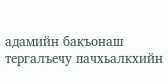адамийн бакъонаш тергалъечу пачхьалкхийн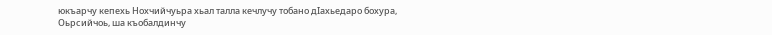юкъарчу кепехь Нохчийчуьра хьал талла кечлучу тобано дIахьедаро бохура, Оьрсийчоь, ша къобалдинчу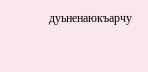дуьненаюкъарчу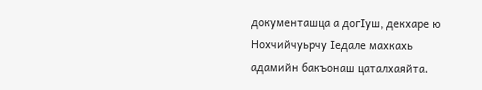документашца а догIуш, декхаре ю Нохчийчуьрчу Iедале махкахь адамийн бакъонаш цаталхаяйта.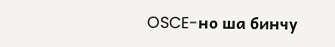OSCE-но ша бинчу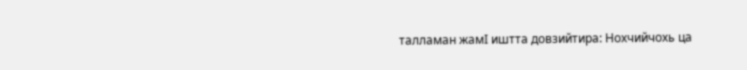талламан жамI иштта довзийтира: Нохчийчохь ца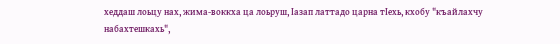хеддаш лоьцу нах, жима-воккха ца лоьруш, Iазап латтадо царна тIехь, кхобу "къайлахчу набахтешкахь",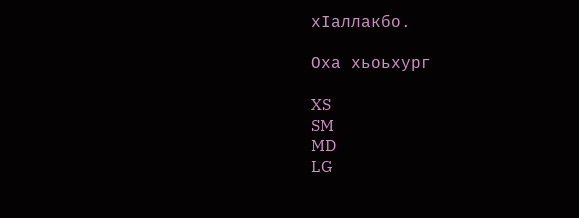хIаллакбо.

Оха хьоьхург

XS
SM
MD
LG